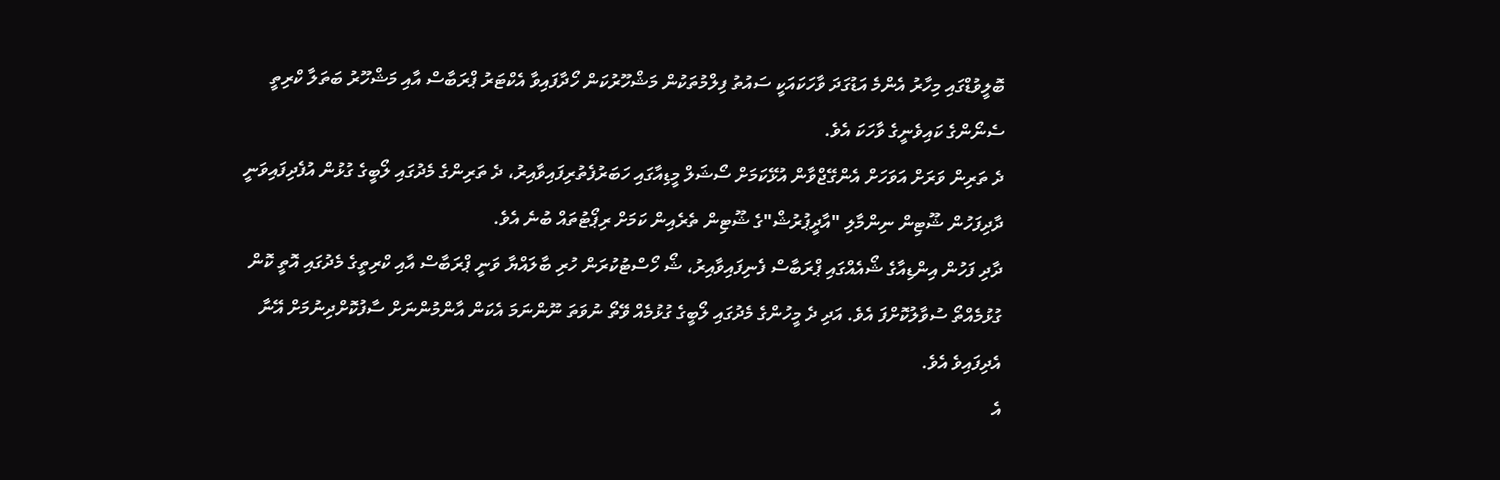ބޮލީވުޑްގައި މިހާރު އެންމެ އަޑުގަދަ ވާހަކައަކީ ސައުތު ފިލްމުތަކުން މަޝްހޫރުކަން ހޯދާފައިވާ އެކްޓަރު ޕްރަބާސް އާއި މަޝްހޫރު ބަތަލާ ކްރިތީ ސެނޯންގެ ކައިވެނީގެ ވާހަކަ އެވެ.
ދެ ތަރިން ވަރަށް އަވަހަށް އެންގޭޖްވާން އުޅޭކަމަށް ސޯޝަލް މީޑިއާގައި ހަބަރުފެތުރިފައިވާއިރު، ދެ ތަރިންގެ މެދުގައި ލޯބީގެ ގުޅުން އުފެދިފައިވަނީ ދާދިފަހުން ޝޫޓިން ނިންމާލި "އާދީޕުރުޝް"ގެ ޝޫޓިން ތެރެއިން ކަމަށް ރިޕޯޓުތައް ބުނެ އެވެ.
ދާދި ފަހުން އިންޑިއާގެ ޝޯއެއްގައި ޕްރަބާސް ފެނިފައިވާއިރު، ޝޯ ހޯސްޓުކުރަން ހުރި ބާލައްޔާ ވަނީ ޕްރަބާސް އާއި ކްރިތީގެ މެދުގައި އޮތީ ކޮން ގުޅުމެއްތޯ ސުވާލުކޮށްފަ އެވެ. އަދި ދެ މީހުންގެ މެދުގައި ލޯބީގެ ގުޅުމެއް ވޭތޯ ނުވަތަ ނޫންނަމަ އެކަން އާންމުންނަށް ސާފުކޮށްދިނުމަށް އޭނާ އެދިފައިވެ އެވެ.
އެ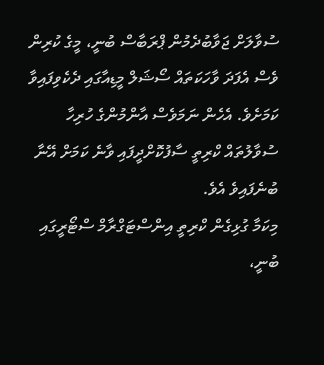ސުވާލަށް ޖަވާބުދެމުން ޕްރަބާސް ބުނީ، މީގެ ކުރިން ވެސް އެފަދަ ވާހަކަތައް ސޯޝަލް މީޑިއާގައި ދެކެވިފައިވާ ކަމަށެވެ. އެހެން ނަމަވެސް އާންމުންގެ ހުރިހާ ސުވާލުތައް ކްރިތީ ސާފުކޮށްދީފައި ވާނެ ކަމަށް އޭނާ ބުނެފައިވެ އެވެ.
މިކަމާ ގުޅިގެން ކްރިތީ އިންސްޓަގްރާމް ސްޓޯރީގައި ބުނީ،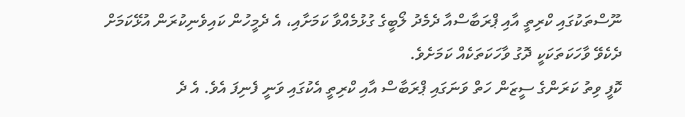ނޫސްތަކުގައި ކްރިތީ އާއި ޕްރަބާސްއާ ދެމެދު ލޯބީގެ ގުޅުމެއްވާ ކަމަށާއި، އެ ދެމީހުން ކައިވެނިކުރަން އުޅޭކަމަށް ދެކެވޭ ވާހަކަތަކަކީ ދޮގު ވާހަކަތަކެއް ކަމަށެވެ.
ކޮފީ ވިތު ކަރަންގެ ސީޒަން ހަތް ވަނަގައި ޕްރަބާސް އާއި ކްރިތީ އެކުގައި ވަނީ ފެނިފަ އެވެ. އެ ދެ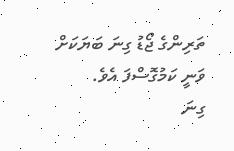ތަރިންގެ ޖޯޑު ގިނަ ބަޔަކަށް ވަނީ ކަމުގޮސްފަ އެވެ.
ގިނަ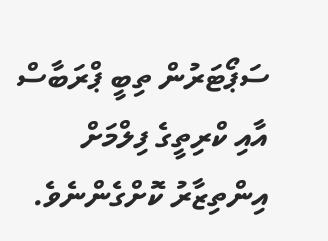ސަޕޯޓަރުން ތިބީ ޕްރަބާސް އާއި ކްރިތީގެ ފިލްމަށް އިންތިޒާރު ކޮށްގެންނެވެ.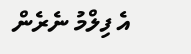އެ ފިލްމު ނެރެން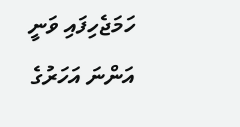ހަމަޖެހިފައި ވަނީ އަންނަ އަހަރުގެ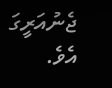ޖެނުއަރީގަ އެވެ.